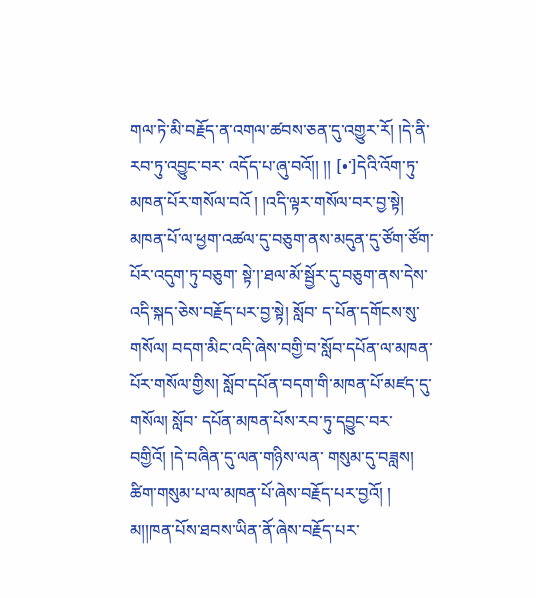གལ་ཏེ་མི་བརྗོད་ན་འགལ་ཚབས་ཅན་དུ་འགྱུར་རོ། །དེ་ནི་རབ་ཏུ་འབྱུང་བར་ འདོད་པ་ཞུ་བའོ།། །། [•་]དེའི་འོག་ཏུ་མཁན་པོར་གསོལ་བའོ ། །འདི་ལྟར་གསོལ་བར་བྱ་སྟེ། མཁན་པོ་ལ་ཕྱག་འཚལ་དུ་བཅུག་ནས་མདུན་དུ་ཙོག་ཙོག་པོར་འདུག་ཏུ་བཅུག་ སྟེ་།་ཐལ་མོ་སྦྱོར་དུ་བཅུག་ནས་དེས་འདི་སྐད་ཅེས་བརྗོད་པར་བྱ་སྟེ། སློབ་ ད་པོན་དགོངས་སུ་གསོལ། བདག་མིང་འདི་ཞེས་བགྱི་བ་སློབ་དཔོན་ལ་མཁན་ པོར་གསོལ་གྱིས། སློབ་དཔོན་བདག་གི་མཁན་པོ་མཛད་དུ་གསོལ། སློབ་ དཔོན་མཁན་པོས་རབ་ཏུ་དབྱུང་བར་བགྱིའོ། །དེ་བཞིན་དུ་ལན་གཉིས་ལན་ གསུམ་དུ་བཟླས། ཚིག་གསུམ་པ་ལ་མཁན་པོ་ཞེས་བརྗོད་པར་བྱའོ། ། མ།།ཁན་པོས་ཐབས་ཡིན་ནོ་ཞེས་བརྗོད་པར་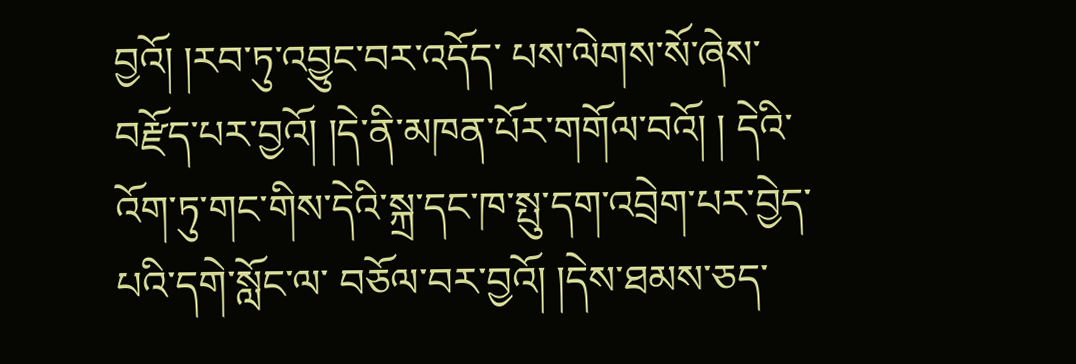བྱའོ། །རབ་ཏུ་འབྱུང་བར་འདོད་ པས་ལེགས་སོ་ཞེས་བརྫོད་པར་བྱའོ། །དེ་ནི་མཁན་པོར་གགོལ་བའོ། ། དེའི་འོག་ཏུ་གང་གིས་དེའི་སྐྲ་དང་ཁ་སྤུ་དག་འབྲེག་པར་བྱེད་པའི་དགེ་སློང་ལ་ བཅོལ་བར་བྱའོ། །དེས་ཐམས་ཅད་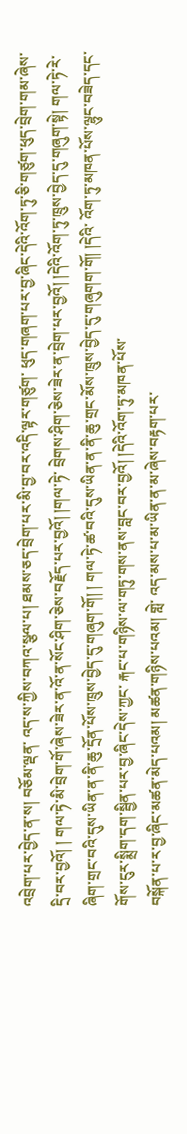འབྲེག་པར་བྱེད་ན་ས། བཅོམ་ལྡན་ འད་ས་ཀྱིས་བཀའ་སྩལ་པ། ཐམས་ཅད་བྲེག་པར་མི་བྱ་བར་འདི་ལྟར་གཙུག་ ཕུད་གཞག་པར་བྱ་ཞིང་དེའི་འོག་ཏུ་ཅི་གཙུག་ཕུད་བྲེག་གམ་ཞེས་དྲི་བར་བྱའོ། ། གལ་ཏེ་མི་བྲེག་གོ་ཞེས་ཟེར་ན་འོ་ན་སོང་ཤིག་ཅེས་བརྗོད་པར་བྱའོ། །གལ་ཏེ་ བྲེགས་ཤིག་ཅེས་ཟེར་ན་བྲེག་པར་བྱའོ། །དེའི་འོག་ཏུ་ཁྲུས་བྱེད་དུ་གཞུག་སྟེ། གལ་ཏེ་རེ་ཞིག་གྲང་བའི་དུས་ཡིན་ན་ནི་ཆུ་དྲོན་པོས་ཁྲུས་བྱེད་དུ་གཞུག་གོ། ། གལ་ཏེ་ཚ་བའི་དུས་ཡིན་ན་ནི་ཆུ་གྲང་མོས་ཁྲུས་བྱེད་དུ་གཞུགག་གོ། །དེའི་ འོག་ཏུ་མཁན་པོས་ལྷུང་བཟེད་དང་གོས་ངུར་སྨྲིག་དག་སྦྱིན་པར་བྱ་ཞིང་དེས་ཀྱང་ རྐང་པ་གཉིས་ལ་གཏུ་གས་ནས་བླང་བར་བྱའོ། །དེའི་འོག་ཏུ་མཁན་པོས་
བསྐོན་པ་ར་བྱ་ཞིང་མཚན་མེད་པའམ། མཚན་གཉིས་པའམ། གླེ་ འད་མས་པ་མ་ཡིན་ན་མ་ཞེས་བརྟག་པར་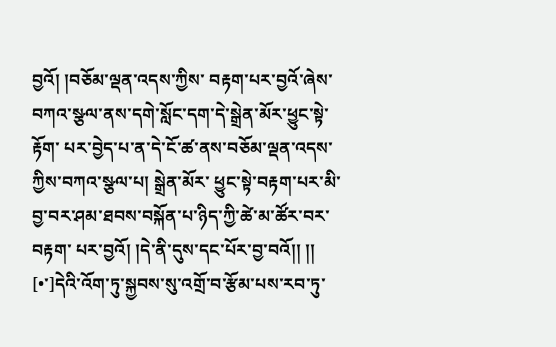བྱའོ། །བཅོམ་ལྡན་འདས་ཀྱིས་ བརྟག་པར་བྱའོ་ཞེས་བཀའ་སྩལ་ནས་དགེ་སློང་དག་དེ་སྒྲེན་མོར་ཕྱུང་སྟེ་རྟོག་ པར་བྱེད་པ་ན་དེ་ངོ་ཚ་ནས་བཅོམ་ལྡན་འདས་ཀྱིས་བཀའ་སྩལ་པ། སྒྲེན་མོར་ ཕྱུང་སྟེ་བརྟག་པར་མི་བྱ་བར་ཤམ་ཐབས་བསྐོན་པ་ཉིད་ཀྱི་ཚེ་མ་ཚོར་བར་བརྟག་ པར་བྱའོ། །དེ་ནི་དུས་དང་པོར་བྱ་བའོ།། །། [•་]དེའི་འོག་ཏུ་སྐྱབས་སུ་འགྲོ་བ་རྩོམ་པས་རབ་ཏུ་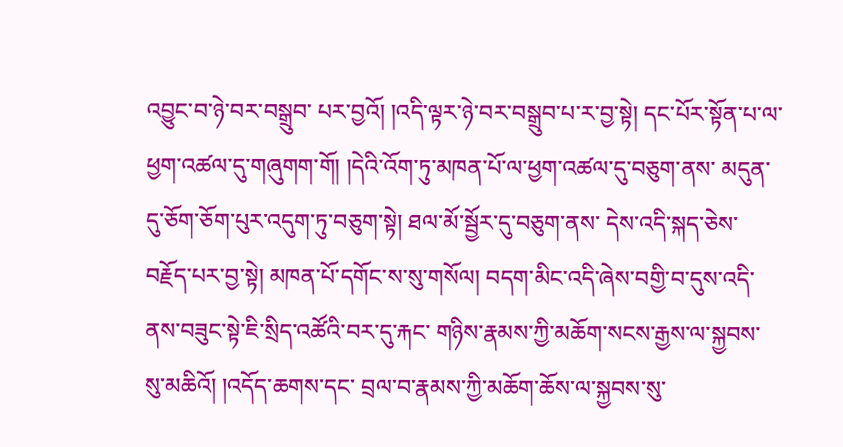འབྱུང་བ་ཉེ་བར་བསྒྲུབ་ པར་བྱའོ། །འདི་ལྟར་ཉེ་བར་བསྒྲུབ་པ་ར་བྱ་སྟེ། དང་པོར་སྟོན་པ་ལ་ ཕྱག་འཚལ་དུ་གཞུགག་གོ། །དེའི་འོག་ཏུ་མཁན་པོ་ལ་ཕྱག་འཚལ་དུ་བཅུག་ནས་ མདུན་དུ་ཅོག་ཅོག་པུར་འདུག་ཏུ་བཅུག་སྟེ། ཐལ་མོ་སྦྱོར་དུ་བཅུག་ནས་ དེས་འདི་སྐད་ཅེས་བརྗོད་པར་བྱ་སྟེ། མཁན་པོ་དགོང་ས་སུ་གསོལ། བདག་མིང་འདི་ཞེས་བགྱི་བ་དུས་འདི་ནས་བཟུང་སྟེ་ཇི་སྲིད་འཚོའི་བར་དུ་རྐང་ གཉིས་རྣམས་ཀྱི་མཆོག་སངས་རྒྱས་ལ་སྐྱབས་སུ་མཆིའོ། །འདོད་ཆགས་དང་ བྲལ་བ་རྣམས་ཀྱི་མཆོག་ཆོས་ལ་སྐྱབས་སུ་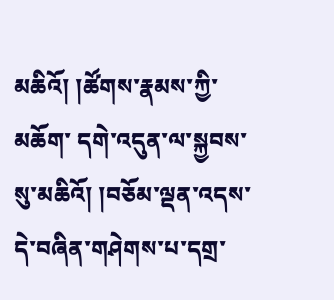མཆིའོ། །ཚོགས་རྣམས་ཀྱི་མཆོག་ དགེ་འདུན་ལ་སྐྱབས་སུ་མཆིའོ། །བཅོམ་ལྡན་འདས་དེ་བཞིན་གཤེགས་པ་དགྲ་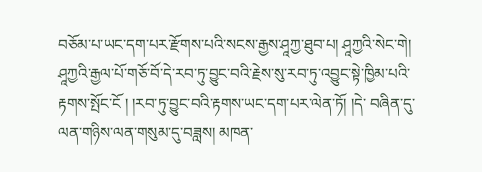བཅོམ་པ་ཡང་དག་པར་རྫོགས་པའི་སངས་རྒྱས་ཤཱཀྱ་ཐུབ་པ། ཤཱཀྱའི་སེང་གེ། ཤཱཀྱའི་རྒྱལ་པོ་གཅོ་བོ་དེ་རབ་ཏུ་བྱུང་བའི་རྗེས་སུ་རབ་ཏུ་འབྱུང་སྟེ་ཁྱིམ་པའི་ རྟགས་སྤོང་ངོ ། །རབ་ཏུ་བྱུང་བའི་རྟགས་ཡང་དག་པར་ལེན་ཏོ། །དེ་ བཞིན་དུ་ལན་གཉིས་ལན་གསུམ་དུ་བཟླས། མཁན་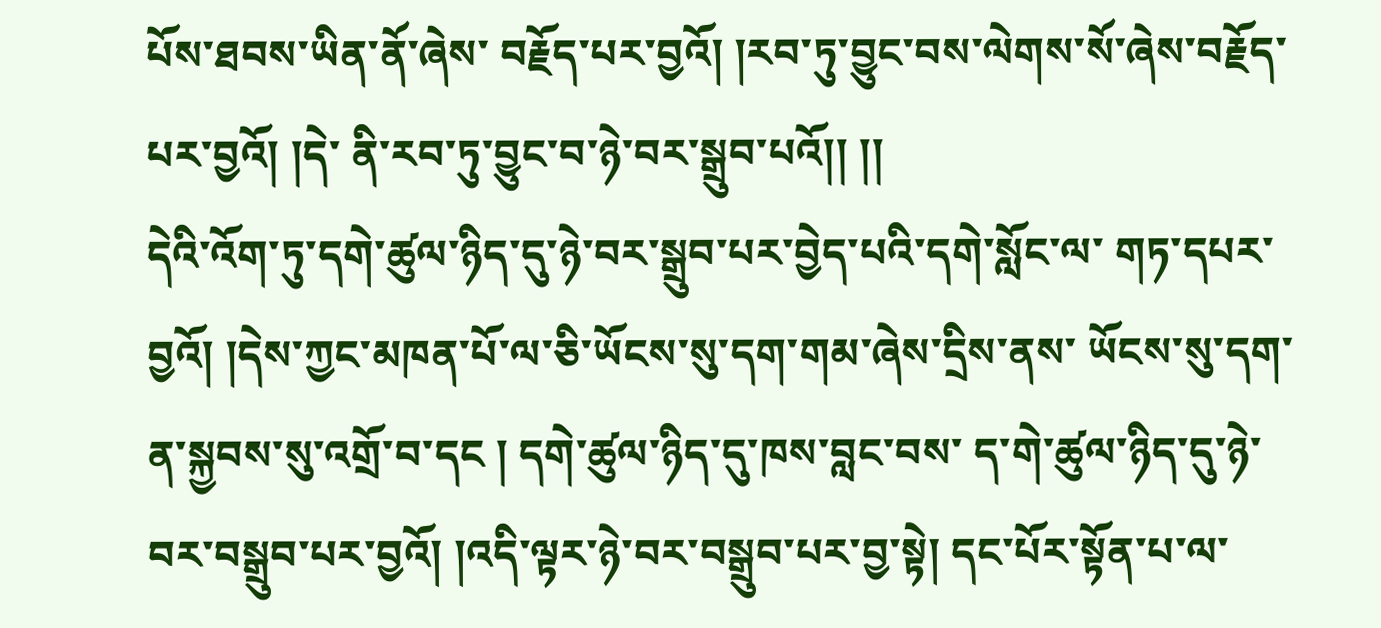པོས་ཐབས་ཡིན་ནོ་ཞེས་ བརྗོད་པར་བྱའོ། །རབ་ཏུ་བྱུང་བས་ལེགས་སོ་ཞེས་བརྗོད་པར་བྱའོ། །དེ་ ནི་རབ་ཏུ་བྱུང་བ་ཉེ་བར་སྒྲུབ་པའོ།། །།
དེའི་འོག་ཏུ་དགེ་ཚུལ་ཉིད་དུ་ཉེ་བར་སྒྲུབ་པར་བྱེད་པའི་དགེ་སློང་ལ་ གཏ་དཔར་བྱའོ། །དེས་ཀྱང་མཁན་པོ་ལ་ཅི་ཡོངས་སུ་དག་གམ་ཞེས་དྲིས་ནས་ ཡོངས་སུ་དག་ན་སྐྱབས་སུ་འགྲོ་བ་དང ། དགེ་ཚུལ་ཉིད་དུ་ཁས་བླང་བས་ ད་གེ་ཚུལ་ཉིད་དུ་ཉེ་བར་བསྒྲུབ་པར་བྱའོ། །འདི་ལྟར་ཉེ་བར་བསྒྲུབ་པར་བྱ་སྟེ། དང་པོར་སྟོན་པ་ལ་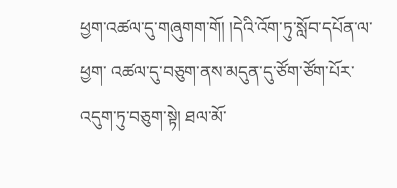ཕྱག་འཚལ་དུ་གཞུགག་གོ། །དེའི་འོག་ཏུ་སློབ་དཔོན་ལ་ཕྱག་ འཚལ་དུ་བཅུག་ནས་མདུན་དུ་ཙོག་ཙོག་པོར་འདུག་ཏུ་བཅུག་སྟེ། ཐལ་མོ་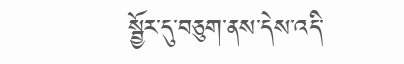སྦྱོར་དུ་བཅུག་ནས་དེས་འདི་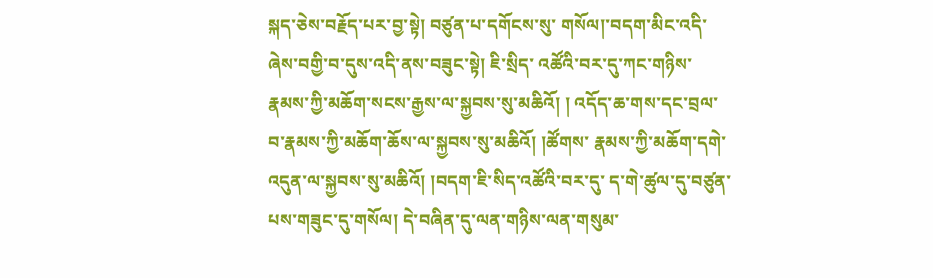སྐད་ཅེས་བརྗོད་པར་བྱ་སྟེ། བཙུན་པ་དགོངས་སུ་ གསོལ།་བདག་མིང་འདི་ཞེས་བགྱི་བ་དུས་འདི་ནས་བཟུང་སྟེ། ཇི་སྲིད་ འཚོའི་བར་དུ་ཀང་གཉིས་རྣམས་ཀྱི་མཆོག་སངས་རྒྱས་ལ་སྐྱབས་སུ་མཆིའོ། ། འདོད་ཆ་གས་དང་བྲལ་བ་རྣམས་ཀྱི་མཆོག་ཆོས་ལ་སྐྱབས་སུ་མཆིའོ། །ཚོགས་ རྣམས་ཀྱི་མཆོག་དགེ་འདུན་ལ་སྐྱབས་སུ་མཆིའོ། །བདག་ཇི་སིད་འཚོའི་བར་དུ་ ད་གེ་ཚུལ་དུ་བཙུན་པས་གཟུང་དུ་གསོལ། དེ་བཞིན་དུ་ལན་གཉིས་ལན་གསུམ་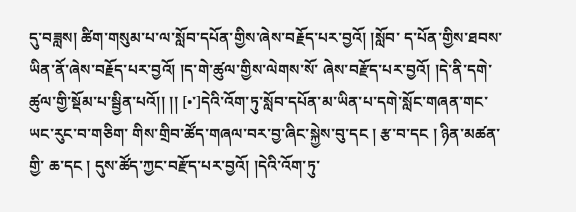དུ་བཟླས། ཚིག་གསུམ་པ་ལ་སློབ་དཔོན་གྱིས་ཞེས་བརྗོད་པར་བྱའོ། །སློབ་ ད་པོན་གྱིས་ཐབས་ཡིན་ནོ་ཞེས་བརྗོད་པར་བྱའོ། །ད་གེ་ཚུལ་གྱིས་ལེགས་སོ་ ཞེས་བརྫོད་པར་བྱའོ། །དེ་ནི་དགེ་ཚུལ་གྱི་སྡོམ་པ་སྦྱིན་པའོ།། །། [•་]དེའི་འོག་ཏུ་སློབ་དཔོན་མ་ཡིན་པ་དགེ་སློང་གཞན་གང་ཡང་རུང་བ་གཅིག་ གིས་གྲིབ་ཚོད་གཞལ་བར་བྱ་ཞིང་སྐྱེས་བུ་དང ། རྩ་བ་དང ། ཉིན་མཚན་གྱི་ ཆ་དང ། དུས་ཚོད་ཀྱང་བརྫོད་པར་བྱའོ། །དེའི་འོག་ཏུ་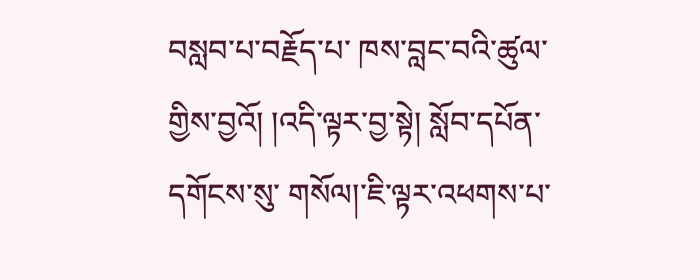བསླབ་པ་བརྗོད་པ་ ཁས་བླང་བའི་ཚུལ་གྱིས་བྱའོ། །འདི་ལྟར་བྱ་སྟེ། སློབ་དཔོན་དགོངས་སུ་ གསོལ།་ཇི་ལྟར་འཕགས་པ་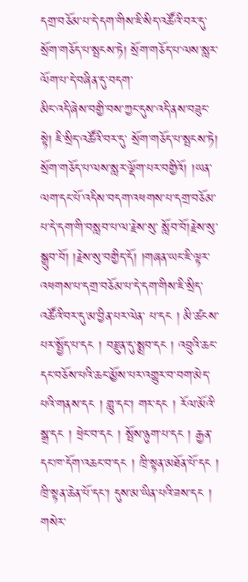དགྲ་བཅོམ་པ་དེ་དག་གིས་ཇི་སིད་འཚོའི་བར་དུ་ སྲོག་གཅོད་པ་སྤངས་ཏེ། སྲོག་གཅོད་པ་ལས་སླར་ལོག་པ་དེ་བཞིན་དུ་བདག་
མིང་འདི་ཞེས་བགྱི་བས་ཀྱང་དུས་འདི་ནས་བཟུང་སྟེ། ཇི་སྲིད་འཚོའི་བར་དུ་ སྲོག་གཅོད་པ་སྤངས་ཏེ། སྲོག་གཅོད་པ་ལས་སླར་ལྡོག་པར་བགྱིའོ། །ཡན་ ལག་དང་པོ་འདིས་བདག་འཕགས་པ་དགྲ་བཅོམ་པ་དེ་དག་གི་བསླབ་པ་ལ་རྗེས་སུ་ སློབ་བོ།རྗེས་སུ་སྒྲུབ་བོ། །རྗེས་སུ་བགྱིད་དོ། །གཞན་ཡང་ཇི་ལྟར་ འཕགས་པ་དགྲ་བཅོམ་པ་དེ་དག་གིས་ཇི་སྲིད་འཚོའི་བར་དུ་མ་བྱིན་པར་ལེན་ པ་དང ། མི་ཚངས་པར་སྤྱོད་པ་དང ། བརྫུན་དུ་སྨྲབ་དང ། འབྲུའི་ཆང་ དང་བཅོས་པའི་ཆང་མྱོས་པར་འགྱུར་བ་བག་མེད་པའི་གནས་དང ། གླུ་དང་། གར་དང ། རོལ་མོའི་སྒྲ་དང ། ཕྲེང་བ་དང ། སྤོས་ཉུག་པ་དང ། རྒྱན་ དང་ཁ་དོག་འཆང་བ་དང ། ཁྲི་སྟན་མཐོན་པོ་དང ། ཁྲི་སྟན་ཆེན་པོ་དང་། དུས་མ་ཡིན་པའི་ཟས་དང ། གསེར་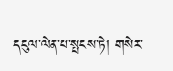དངུལ་ལེན་པ་སྤངས་ཏེ། གསེར་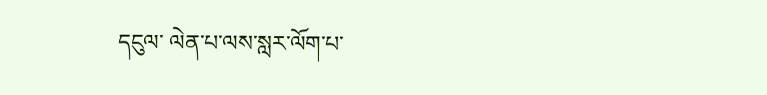དངུལ་ ལེན་པ་ལས་སླར་ལོག་པ་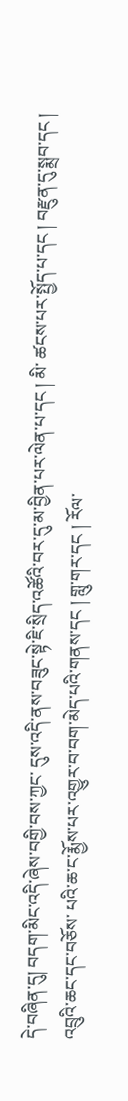དེ་བཞིན་དུ། བདག་མིང་འདི་ཞེས་བགྱི་བས་ཀྱང་ དུས་འདི་ནས་བཟུང་སྟེ་ཇི་སྲིད་འཚོའི་བར་དུ་མ་བྱིན་པར་ལེན་པ་དང ། མི་ ཚངས་པར་སྤྱོད་པ་དང ། བརྫུན་དུ་སྨྲབ་དང ། འབྲུའི་ཆང་དང་བཅོས་ པའི་ཆ་ང་རྨྱོས་པར་འགྱུར་བ་བག་མེད་པའི་གནས་དང ། གླུ་གར་དང ། རོལ་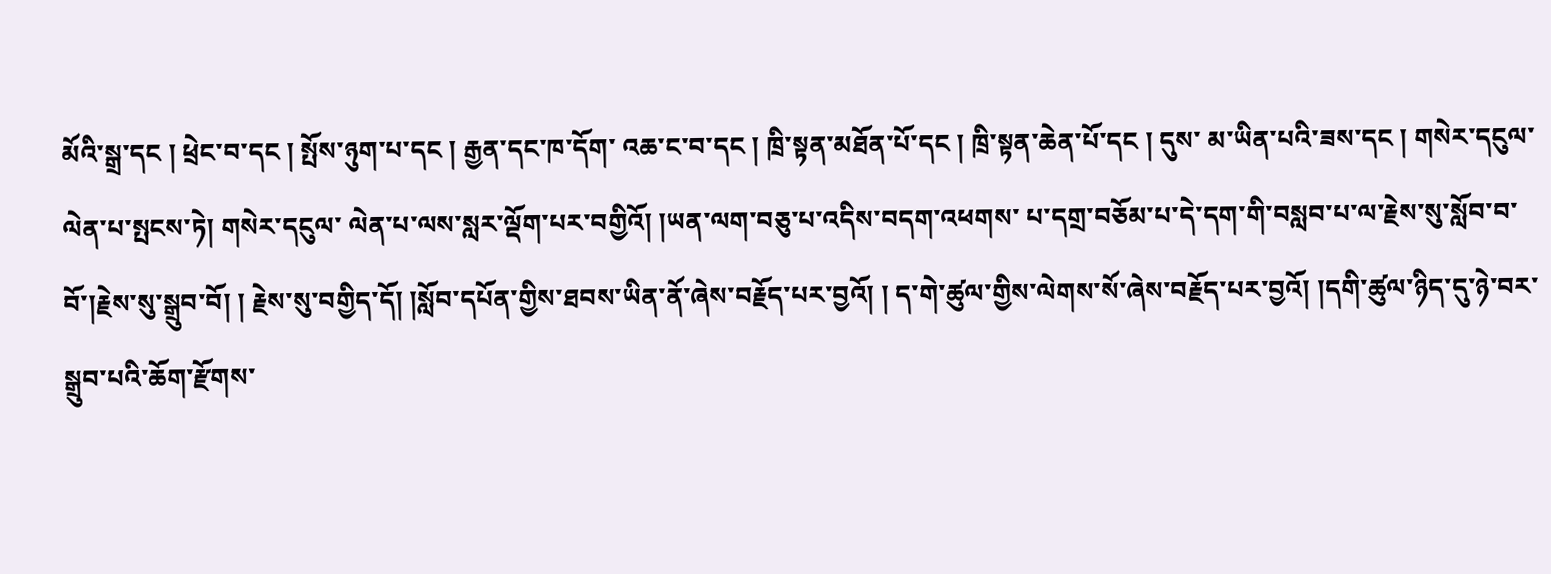མོའི་སྒྲ་དང ། ཕྲེང་བ་དང ། སྤོས་ཉུག་པ་དང ། རྒྱན་དང་ཁ་དོག་ འཆ་ང་བ་དང ། ཁྲི་སྟན་མཐོན་པོ་དང ། ཁྲི་སྟན་ཆེན་པོ་དང ། དུས་ མ་ཡིན་པའི་ཟས་དང ། གསེར་དངུལ་ལེན་པ་སྤངས་ཏེ། གསེར་དངུལ་ ལེན་པ་ལས་སླར་ལྡོག་པར་བགྱིའོ། །ཡན་ལག་བཅུ་པ་འདིས་བདག་འཕགས་ པ་དགྲ་བཅོམ་པ་དེ་དག་གི་བསླབ་པ་ལ་རྗེས་སུ་སློབ་བ་བོ་།རྗེས་སུ་སྒྲུབ་བོ། ། རྗེས་སུ་བགྱིད་དོ། །སློབ་དཔོན་གྱིས་ཐབས་ཡིན་ནོ་ཞེས་བརྗོད་པར་བྱའོ། ། ད་གེ་ཚུལ་གྱིས་ལེགས་སོ་ཞེས་བརྗོད་པར་བྱའོ། །དགི་ཚུལ་ཉིད་དུ་ཉེ་བར་
སྒྲུབ་པའི་ཆོག་རྫོགས་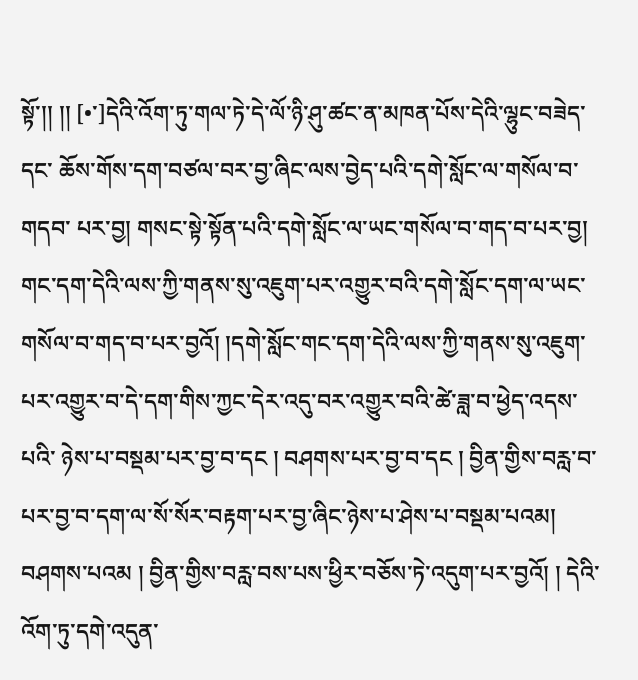སྟོ་།། །། [•་]དེའི་འོག་ཏུ་གལ་ཏེ་དེ་ལོ་ཉི་ཤུ་ཚང་ན་མཁན་པོས་དེའི་ལྷུང་བཟེད་དང་ ཆོས་གོས་དག་བཙལ་བར་བྱ་ཞིང་ལས་བྱེད་པའི་དགེ་སློང་ལ་གསོལ་བ་གདབ་ པར་བྱ། གསང་སྟེ་སྟོན་པའི་དགེ་སློང་ལ་ཡང་གསོལ་བ་གད་བ་པར་བྱ། གང་དག་དེའི་ལས་ཀྱི་གནས་སུ་འཇུག་པར་འགྱུར་བའི་དགེ་སློང་དག་ལ་ཡང་ གསོལ་བ་གད་བ་པར་བྱའོ། །དགེ་སློང་གང་དག་དེའི་ལས་ཀྱི་གནས་སུ་འཇུག་ པར་འགྱུར་བ་དེ་དག་གིས་ཀྱང་དེར་འདུ་བར་འགྱུར་བའི་ཚེ་ཟླ་བ་ཕྱེད་འདས་པའི་ ཉེས་པ་བསྡམ་པར་བྱ་བ་དང ། བཤགས་པར་བྱ་བ་དང ། བྱིན་གྱིས་བརླ་བ་ པར་བྱ་བ་དག་ལ་སོ་སོར་བརྟག་པར་བྱ་ཞིང་ཉེས་པ་ཤེས་པ་བསྡམ་པའམ། བཤགས་པའམ ། བྱིན་གྱིས་བརླ་བས་པས་ཕྱིར་བཅོས་ཏེ་འདུག་པར་བྱའོ། ། དེའི་འོག་ཏུ་དགེ་འདུན་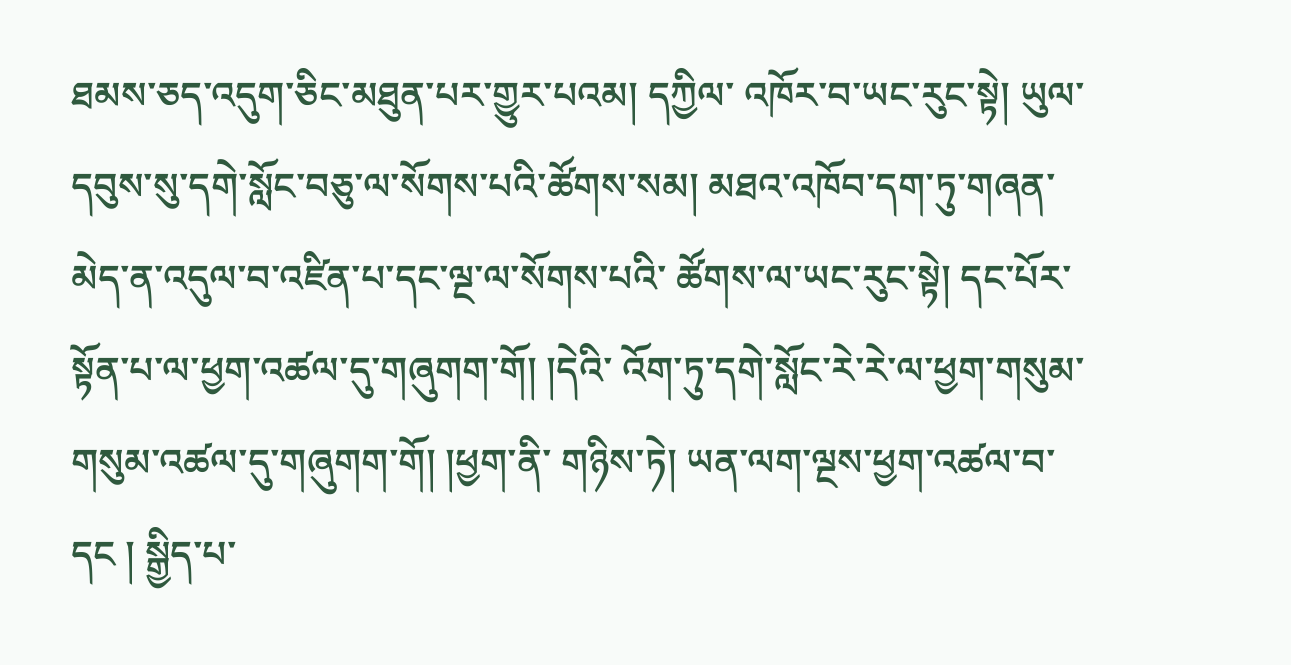ཐམས་ཅད་འདུག་ཅིང་མཐུན་པར་གྱུར་པའམ། དཀྱིལ་ འཁོར་བ་ཡང་རུང་སྟེ། ཡུལ་དབུས་སུ་དགེ་སློང་བཅུ་ལ་སོགས་པའི་ཚོགས་སམ། མཐའ་འཁོབ་དག་ཏུ་གཞན་མེད་ན་འདུལ་བ་འཛིན་པ་དང་ལྔ་ལ་སོགས་པའི་ ཚོགས་ལ་ཡང་རུང་སྟེ། དང་པོར་སྟོན་པ་ལ་ཕྱག་འཚལ་དུ་གཞུགག་གོ། །དེའི་ འོག་ཏུ་དགེ་སློང་རེ་རེ་ལ་ཕྱག་གསུམ་གསུམ་འཚལ་དུ་གཞུགག་གོ། །ཕྱག་ནི་ གཉིས་ཏེ། ཡན་ལག་ལྔས་ཕྱག་འཚལ་བ་དང ། སྒྱིད་པ་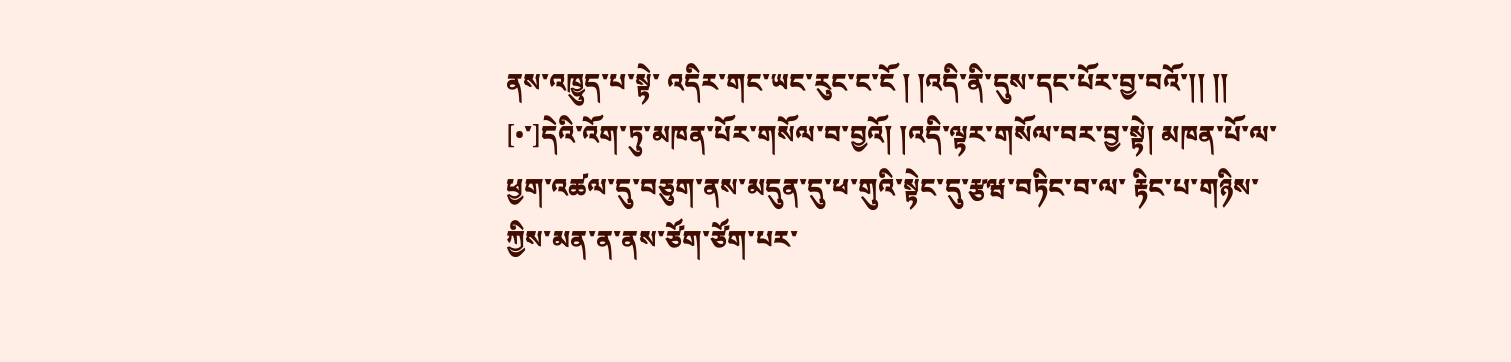ནས་འཁྱུད་པ་སྟེ་ འདིར་གང་ཡང་རུང་ང་ངོ ། །འདི་ནི་དུས་དང་པོར་བྱ་བའོ་།། །། [•་]དེའི་འོག་ཏུ་མཁན་པོར་གསོལ་བ་བྱའོ། །འདི་ལྟར་གསོལ་བར་བྱ་སྟེ། མཁན་པོ་ལ་ཕྱག་འཚལ་དུ་བཅུག་ནས་མདུན་དུ་ཕ་གུའི་སྟེང་དུ་རྩཝ་བཏིང་བ་ལ་ རྟིང་པ་གཉིས་ཀྱིས་མན་ན་ནས་ཙོག་ཙོག་པར་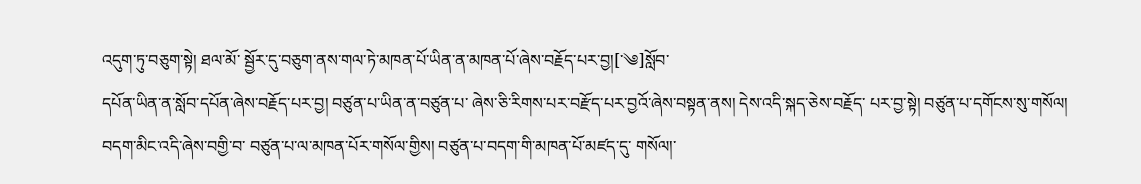འདུག་ཏུ་བཅུག་སྟེ། ཐལ་མོ་ སྦྱོར་དུ་བཅུག་ནས་གལ་ཏེ་མཁན་པོ་ཡིན་ན་མཁན་པོ་ཞེས་བརྗོད་པར་བྱ།[་༄]སློབ་
དཔོན་ཡིན་ན་སློབ་དཔོན་ཞེས་བརྗོད་པར་བྱ། བཙུན་པ་ཡིན་ན་བཙུན་པ་ ཞེས་ཅི་རིགས་པར་བརྫོད་པར་བྱའོ་ཞེས་བསྟན་ནས། དེས་འདི་སྐད་ཅེས་བརྗོད་ པར་བྱ་སྟེ། བཙུན་པ་དགོངས་སུ་གསོལ། བདག་མིང་འདི་ཞེས་བགྱི་བ་ བཙུན་པ་ལ་མཁན་པོར་གསོལ་གྱིས། བཙུན་པ་བདག་གི་མཁན་པོ་མཛད་དུ་ གསོལ།་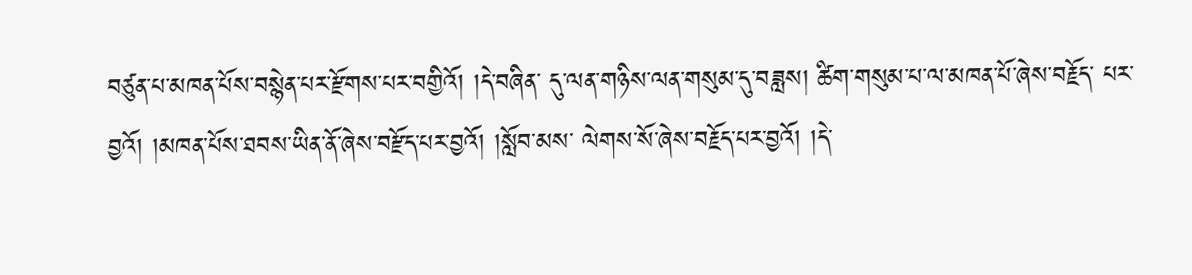བཙུན་པ་མཁན་པོས་བསྙེན་པར་རྫོགས་པར་བགྱིའོ། །དེ་བཞིན་ དུ་ལན་གཉིས་ལན་གསུམ་དུ་བཟླས། ཚིག་གསུམ་པ་ལ་མཁན་པོ་ཞེས་བརྗོད་ པར་བྱའོ། །མཁན་པོས་ཐབས་ཡིན་ནོ་ཞེས་བརྫོད་པར་བྱའོ། །སློབ་མས་ ལེགས་སོ་ཞེས་བརྗོད་པར་བྱའོ། །དེ་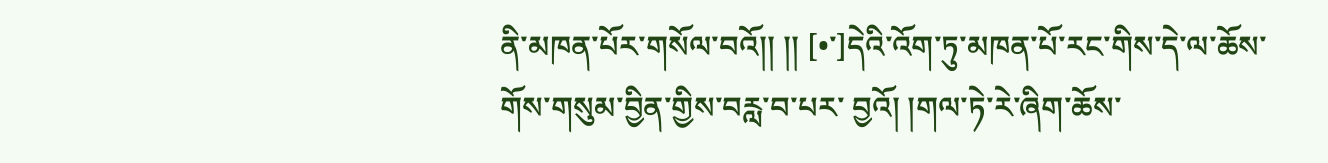ནི་མཁན་པོར་གསོལ་བའོ།། །། [•་]དེའི་འོག་ཏུ་མཁན་པོ་རང་གིས་དེ་ལ་ཆོས་གོས་གསུམ་བྱིན་གྱིས་བརླ་བ་པར་ བྱའོ། །གལ་ཏེ་རེ་ཞིག་ཆོས་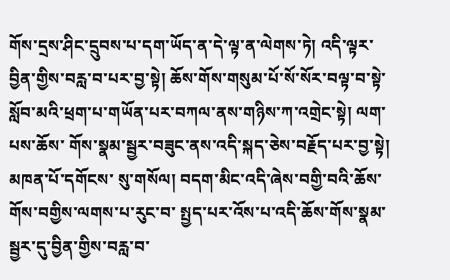གོས་དྲས་ཤིང་དྲུབས་པ་དག་ཡོད་ན་དེ་ལྟ་ན་ལེགས་ཏེ། འདི་ལྟར་བྱིན་གྱིས་བརླ་བ་པར་བྱ་སྟེ། ཆོས་གོས་གསུམ་པོ་སོ་སོར་བལྟ་བ་སྟེ་ སློབ་མའི་ཕྲག་པ་གཡོན་པར་བཀལ་ནས་གཉིས་ཀ་འགྲེང་སྟེ། ལག་པས་ཆོས་ གོས་སྣམ་སྦྱར་བཟུང་ནས་འདི་སྐད་ཅེས་བརྗོད་པར་བྱ་སྟེ། མཁན་པོ་དགོངས་ སུ་གསོལ། བདག་མིང་འདི་ཞེས་བགྱི་བའི་ཆོས་གོས་བགྱིས་ལགས་པ་རུང་བ་ སྤྱད་པར་འོས་པ་འདི་ཆོས་གོས་སྣམ་སྦྱར་དུ་བྱིན་གྱིས་བརླ་བ་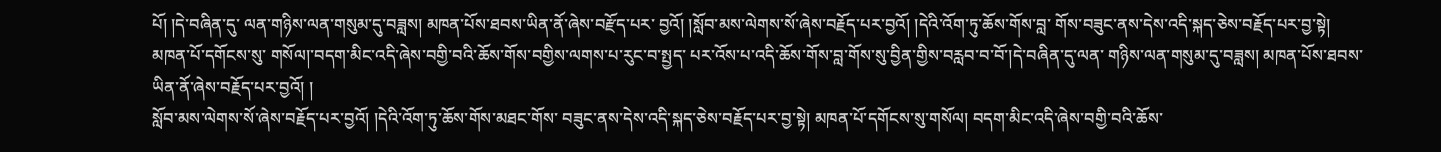པོ། །དེ་བཞིན་དུ་ ལན་གཉིས་ལན་གསུམ་དུ་བཟླས། མཁན་པོས་ཐབས་ཡིན་ནོ་ཞེས་བརྫོད་པར་ བྱའོ། །སློབ་མས་ལེགས་སོ་ཞེས་བརྗོད་པར་བྱའོ། །དེའི་འོག་ཏུ་ཆོས་གོས་བླ་ གོས་བཟུང་ནས་དེས་འདི་སྐད་ཅེས་བརྗོད་པར་བྱ་སྟེ། མཁན་པོ་དགོངས་སུ་ གསོལ།་བདག་མིང་འདི་ཞེས་བགྱི་བའི་ཆོས་གོས་བགྱིས་ལགས་པ་རུང་བ་སྤྱད་ པར་འོས་པ་འདི་ཆོས་གོས་བླ་གོས་སུ་བྱིན་གྱིས་བརླབ་བ་བོ་།དེ་བཞིན་དུ་ལན་ གཉིས་ལན་གསུམ་དུ་བཟླས། མཁན་པོས་ཐབས་ཡིན་ནོ་ཞེས་བརྗོད་པར་བྱའོ། །
སློབ་མས་ལེགས་སོ་ཞེས་བརྗོད་པར་བྱའོ། །དེའི་འོག་ཏུ་ཆོས་གོས་མཐང་གོས་ བཟུང་ནས་དེས་འདི་སྐད་ཅེས་བརྗོད་པར་བྱ་སྟེ། མཁན་པོ་དགོངས་སུ་གསོལ། བདག་མིང་འདི་ཞེས་བགྱི་བའི་ཆོས་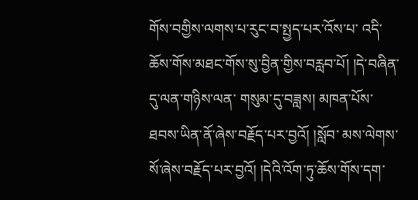གོས་བགྱིས་ལགས་པ་རུང་བ་སྤྱད་པར་འོས་པ་ འདི་ཆོས་གོས་མཐང་གོས་སུ་བྱིན་གྱིས་བརླབ་པོ། །དེ་བཞིན་དུ་ལན་གཉིས་ལན་ གསུམ་དུ་བཟླས། མཁན་པོས་ཐབས་ཡིན་ནོ་ཞེས་བརྗོད་པར་བྱའོ། །སློབ་ མས་ལེགས་སོ་ཞེས་བརྗོད་པར་བྱའོ། །དེའི་འོག་ཏུ་ཆོས་གོས་དག་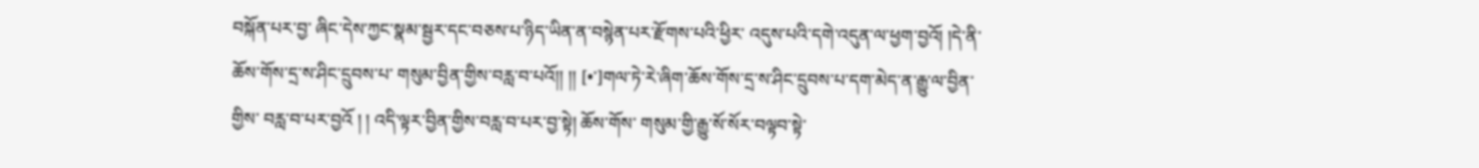བསྐོན་པར་བྱ་ ཞིང་དེས་ཀྱང་སྣམ་སྦྱར་དང་བཅས་པ་ཉིད་ཡིན་ན་བསྙེན་པར་རྫོགས་པའི་ཕྱིར་ འདུས་པའི་དགེ་འདུན་ལ་ཕྱག་བྱའོ། །དེ་ནི་ཆོས་གོས་དྲ་ས་ཤིང་དྲུབས་པ་ གསུམ་བྱིན་གྱིས་བརླ་བ་པའོ།། །། [•་]གལ་ཏེ་རེ་ཞིག་ཆོས་གོས་དྲ་ས་ཤིང་དྲུབས་པ་དག་མེད་ན་རྒྱུ་ལ་བྱིན་གྱིས་ བརླ་བ་པར་བྱའོ ། ། འདི་ལྟར་བྱིན་གྱིས་བརླ་བ་པར་བྱ་སྟེ། ཆོས་གོས་ གསུམ་གྱི་རྒྱུ་སོ་སོར་བལྟབ་སྟེ་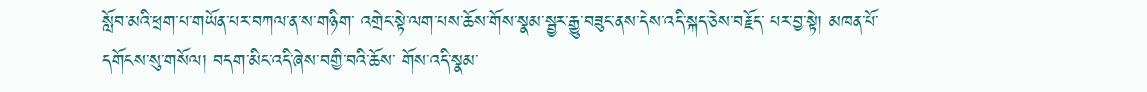སློབ་མའི་ཕྲག་པ་གཡོན་པར་བཀལ་ན་ས་གཉིག་ འགྲེང་སྟེ་ལག་པས་ཆོས་གོས་སྣམ་སྦྱར་རྒྱུ་བཟུང་ནས་དེས་འདི་སྐད་ཅེས་བརྗོད་ པར་བྱ་སྟེ། མཁན་པོ་དགོངས་སུ་གསོལ། བདག་མིང་འདི་ཞེས་བགྱི་བའི་ཆོས་ གོས་འདི་སྣམ་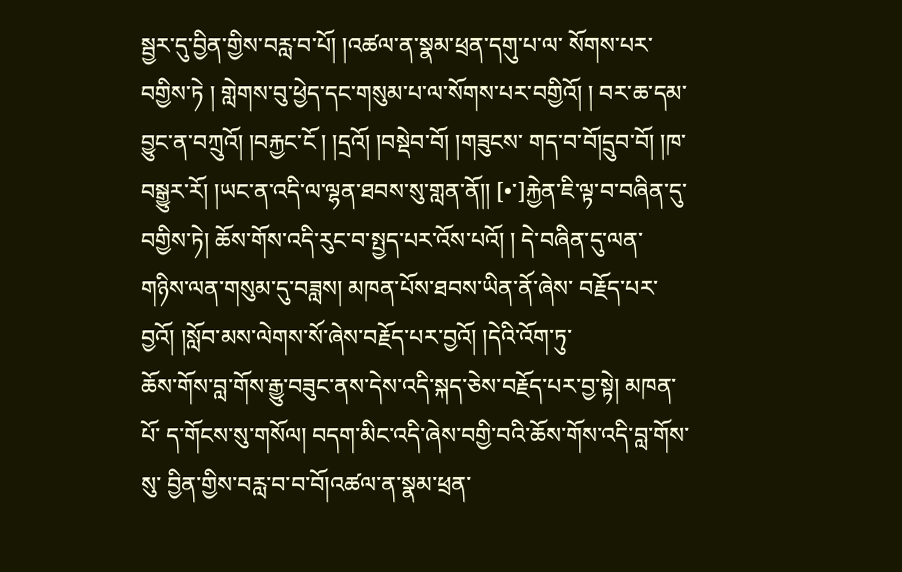སྦྱར་དུ་བྱིན་གྱིས་བརླ་བ་པོ། །འཚལ་ན་སྣམ་ཕྲན་དགུ་པ་ལ་ སོགས་པར་བགྱིས་ཏེ ། གླེགས་བུ་ཕྱེད་དང་གསུམ་པ་ལ་སོགས་པར་བགྱིའོ། ། བར་ཆ་དམ་བྱུང་ན་བཀྲུའོ། །བརྐྱང་ངོ ། །དྲའོ། །བསྡེབ་བོ། །གཟུངས་ གད་བ་བོ།དྲུབ་བོ། །ཁ་བསྒྱུར་རོ། །ཡང་ན་འདི་ལ་ལྷན་ཐབས་སུ་གླན་ནོ།། [•་]རྐྱེན་ཇི་ལྟ་བ་བཞིན་དུ་བགྱིས་ཏེ། ཆོས་གོས་འདི་རུང་བ་སྤྱད་པར་འོས་པའོ། ། དེ་བཞིན་དུ་ལན་གཉིས་ལན་གསུམ་དུ་བཟླས། མཁན་པོས་ཐབས་ཡིན་ནོ་ཞེས་ བརྗོད་པར་བྱའོ། །སློབ་མས་ལེགས་སོ་ཞེས་བརྗོད་པར་བྱའོ། །དེའི་འོག་ཏུ་
ཆོས་གོས་བླ་གོས་རྒྱུ་བཟུང་ནས་དེས་འདི་སྐད་ཅེས་བརྗོད་པར་བྱ་སྟེ། མཁན་པོ་ ད་གོངས་སུ་གསོལ། བདག་མིང་འདི་ཞེས་བགྱི་བའི་ཆོས་གོས་འདི་བླ་གོས་སུ་ བྱིན་གྱིས་བརླ་བ་བ་བོ།འཚལ་ན་སྣམ་ཕྲན་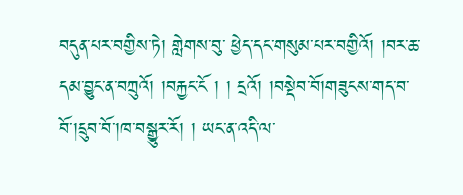བདུན་པར་བགྱིས་ཏེ། གླེགས་བུ་ ཕྱེད་དང་གསུམ་པར་བགྱིའོ། །བར་ཆ་དམ་བྱུང་ན་བཀྲུའོ། །བརྐྱང་ངོ ། ། དྲའོ། །བསྡེབ་བོ།གཟུངས་གད་བ་བོ་།དྲུབ་བོ་།ཁ་བསྒྱུར་རོ། ། ཡང་ན་འདི་ལ་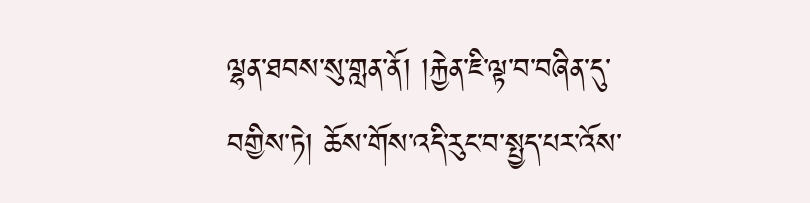ལྷན་ཐབས་སུ་གླན་ནོ། །རྐྱེན་ཇི་ལྟ་བ་བཞིན་དུ་བགྱིས་ཏེ། ཆོས་གོས་འདི་རུང་བ་སྤྱད་པར་འོས་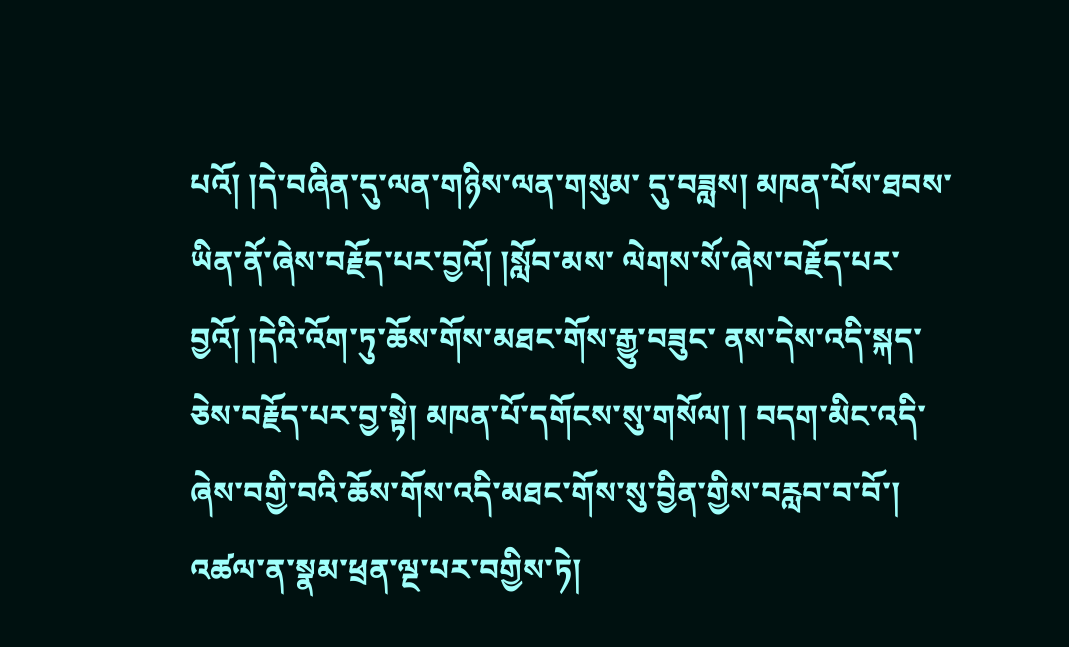པའོ། །དེ་བཞིན་དུ་ལན་གཉིས་ལན་གསུམ་ དུ་བཟླས། མཁན་པོས་ཐབས་ཡིན་ནོ་ཞེས་བརྗོད་པར་བྱའོ། །སློབ་མས་ ལེགས་སོ་ཞེས་བརྗོད་པར་བྱའོ། །དེའི་འོག་ཏུ་ཆོས་གོས་མཐང་གོས་རྒྱུ་བཟུང་ ནས་དེས་འདི་སྐད་ཅེས་བརྗོད་པར་བྱ་སྟེ། མཁན་པོ་དགོངས་སུ་གསོལ། ། བདག་མིང་འདི་ཞེས་བགྱི་བའི་ཆོས་གོས་འདི་མཐང་གོས་སུ་བྱིན་གྱིས་བརླབ་བ་བོ་། འཚལ་ན་སྣམ་ཕྲན་ལྔ་པར་བགྱིས་ཏེ།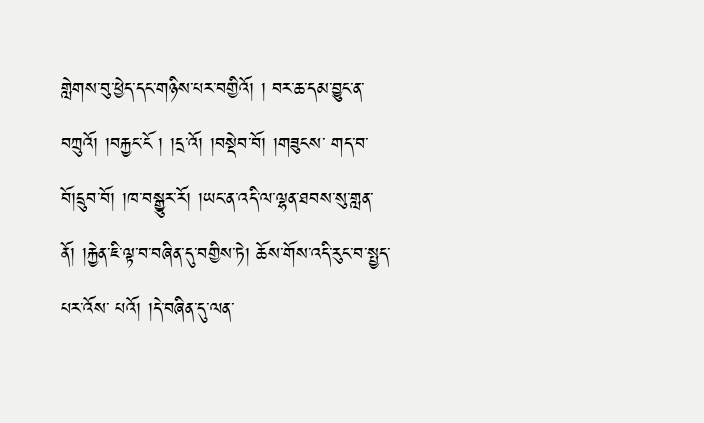གླེགས་བུ་ཕྱེད་དང་གཉིས་པར་བགྱིའོ། ། བར་ཆ་དམ་བྱུང་ན་བཀྲུའོ། །བརྐྱང་ངོ ། །དྲ་འོ། །བསྡེབ་བོ། །གཟུངས་ གད་བ་བོ།དྲུབ་བོ། །ཁ་བསྒྱུར་རོ། །ཡང་ན་འདི་ལ་ལྷན་ཐབས་སུ་གླན་ ནོ། །རྐྱེན་ཇི་ལྟ་བ་བཞིན་དུ་བགྱིས་ཏེ། ཆོས་གོས་འདི་རུང་བ་སྤྱད་པར་འོས་ པའོ། །དེ་བཞིན་དུ་ལན་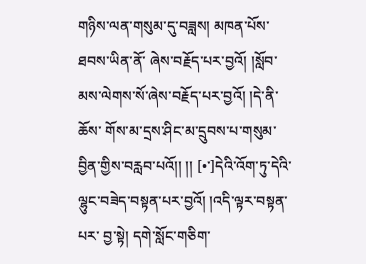གཉིས་ལན་གསུམ་དུ་བཟླས། མཁན་པོས་ཐབས་ཡིན་ནོ་ ཞེས་བརྗོད་པར་བྱའོ། །སློབ་མས་ལེགས་སོ་ཞེས་བརྗོད་པར་བྱའོ། །དེ་ནི་ཆོས་ གོས་མ་དྲས་ཤིང་མ་དྲུབས་པ་གསུམ་བྱིན་གྱིས་བརླབ་པའོ།། །། [•་]དེའི་འོག་ཏུ་དེའི་ལྷུང་བཟེད་བསྟན་པར་བྱའོ། །འདི་ལྟར་བསྟན་པར་ བྱ་སྟེ། དགེ་སློང་གཅིག་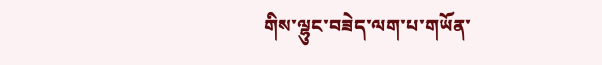གིས་ལྷུང་བཟེད་ལག་པ་གཡོན་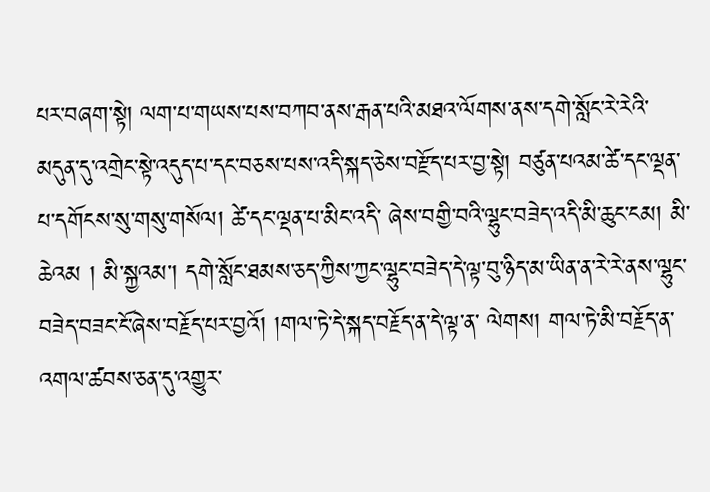པར་བཞག་སྟེ། ལག་པ་གཡས་པས་བཀབ་ནས་རྒན་པའི་མཐའ་ལོགས་ནས་དགེ་སློང་རེ་རེའི་
མདུན་དུ་འགྲེང་སྟེ་འདུད་པ་དང་བཅས་པས་འདི་སྐད་ཅེས་བརྫོད་པར་བྱ་སྟེ། བཙུན་པའམ་ཚེ་དང་ལྡན་པ་དགོངས་སུ་གསུ་གསོལ། ཚེ་དང་ལྡན་པ་མིང་འདི་ ཞེས་བགྱི་བའི་ལྷུང་བཟེད་འདི་མི་ཆུང་ངམ། མི་ཆེའམ ། མི་སྐྱའམ་། དགེ་སློང་ཐམས་ཅད་ཀྱིས་ཀྱང་ལྷུང་བཟེད་དེ་ལྟ་བུ་ཉིད་མ་ཡིན་ན་རེ་རེ་ནས་ལྷུང་ བཟེད་བཟང་ངོ་ཞེས་བརྗོད་པར་བྱའོ། །གལ་ཏེ་དེ་སྐད་བརྗོད་ན་དེ་ལྟ་ན་ ལེགས། གལ་ཏེ་མི་བརྗོད་ན་འགལ་ཚབས་ཅན་དུ་འགྱུར་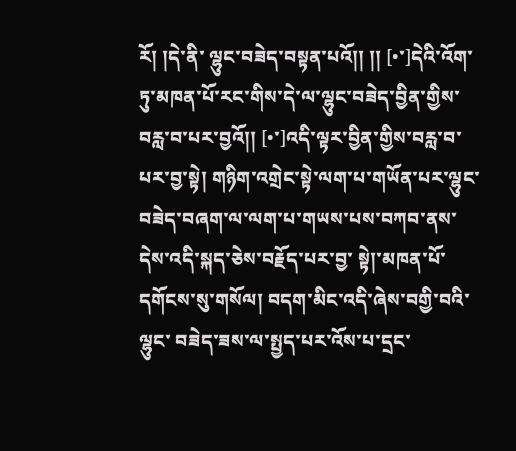རོ། །དེ་ནི་ ལྷུང་བཟེད་བསྟན་པའོ།། །། [•་]དེའི་འོག་ཏུ་མཁན་པོ་རང་གིས་དེ་ལ་ལྷུང་བཟེད་བྱིན་གྱིས་བརླ་བ་པར་བྱའོ།། [•་]འདི་ལྟར་བྱིན་གྱིས་བརླ་བ་པར་བྱ་སྟེ། གཉིག་འགྲེང་སྟེ་ལག་པ་གཡོན་པར་ལྷུང་ བཟེད་བཞག་ལ་ལག་པ་གཡས་པས་བཀབ་ནས་དེས་འདི་སྐད་ཅེས་བརྗོད་པར་བྱ་ སྟེ།་མཁན་པོ་དགོངས་སུ་གསོལ། བདག་མིང་འདི་ཞེས་བགྱི་བའི་ལྷུང་ བཟེད་ཟས་ལ་སྤྱད་པར་འོས་པ་དྲང་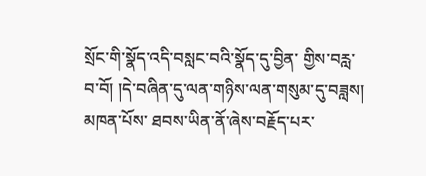སྲོང་གི་སྣོད་འདི་བསླང་བའི་སྣོད་དུ་བྱིན་ གྱིས་བརླ་བ་བོ། །དེ་བཞིན་དུ་ལན་གཉིས་ལན་གསུམ་དུ་བཟླས། མཁན་པོས་ ཐབས་ཡིན་ནོ་ཞེས་བརྗོད་པར་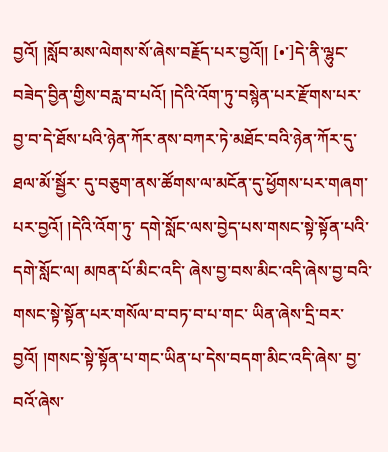བྱའོ། །སློབ་མས་ལེགས་སོ་ཞེས་བརྗོད་པར་བྱའོ།། [•་]དེ་ནི་ལྷུང་བཟེད་བྱིན་གྱིས་བརླ་བ་པའོ། །དེའི་འོག་ཏུ་བསྙེན་པར་རྫོགས་པར་ བྱ་བ་དེ་ཐོས་པའི་ཉེན་ཀོར་ནས་བཀར་ཏེ་མཐོང་བའི་ཉེན་ཀོར་དུ་ཐལ་མོ་སྦྱོར་ དུ་བཅུག་ནས་ཚོགས་ལ་མངོན་དུ་ཕྱོགས་པར་གཞག་པར་བྱའོ། །དེའི་འོག་ཏུ་ དགེ་སློང་ལས་བྱེད་པས་གསང་སྟེ་སྟོན་པའི་དགེ་སློང་ལ། མཁན་པོ་མིང་འདི་ ཞེས་བྱ་བས་མིང་འདི་ཞེས་བྱ་བའི་གསང་སྟེ་སྟོན་པར་གསོལ་བ་བཏ་བ་པ་གང་ ཡིན་ཞེས་དྲི་བར་བྱའོ། །གསང་སྟེ་སྟོན་པ་གང་ཡིན་པ་དེས་བདག་མིང་འདི་ཞེས་ བྱ་བའོ་ཞེས་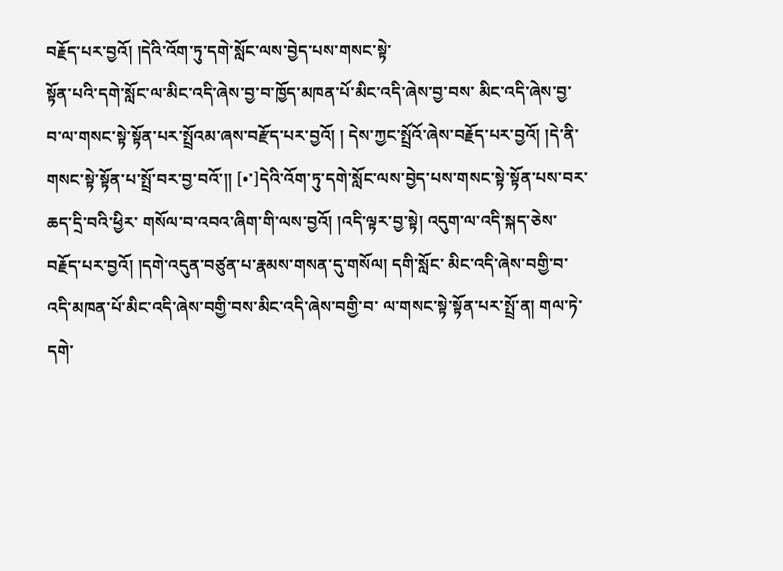བརྗོད་པར་བྱའོ། །དེའི་འོག་ཏུ་དགེ་སློང་ལས་བྱེད་པས་གསང་སྟེ་
སྟོན་པའི་དགེ་སློང་ལ་མིང་འདི་ཞེས་བྱ་བ་ཁྱོད་མཁན་པོ་མིང་འདི་ཞེས་བྱ་བས་ མིང་འདི་ཞེས་བྱ་བ་ལ་གསང་སྟེ་སྟོན་པར་སྤྲོའམ་ཞས་བརྫོད་པར་བྱའོ། ། དེས་ཀྱང་སྤྲོའོ་ཞེས་བརྗོད་པར་བྱའོ། །དེ་ནི་གསང་སྟེ་སྟོན་པ་སྤྲོ་བར་བྱ་བའོ་།། [•་]དེའི་འོག་ཏུ་དགེ་སློང་ལས་བྱེད་པས་གསང་སྟེ་སྟོན་པས་བར་ཆད་དྲི་བའི་ཕྱིར་ གསོལ་བ་འབའ་ཞིག་གི་ལས་བྱའོ། །འདི་ལྟར་བྱ་སྟེ། འདུག་ལ་འདི་སྐད་ཅེས་ བརྗོད་པར་བྱའོ། །དགེ་འདུན་བཙུན་པ་རྣམས་གསན་དུ་གསོལ། དགི་སློང་ མིང་འདི་ཞེས་བགྱི་བ་འདི་མཁན་པོ་མིང་འདི་ཞེས་བགྱི་བས་མིང་འདི་ཞེས་བགྱི་བ་ ལ་གསང་སྟེ་སྟོན་པར་སྤྲོ་ན། གལ་ཏེ་དགེ་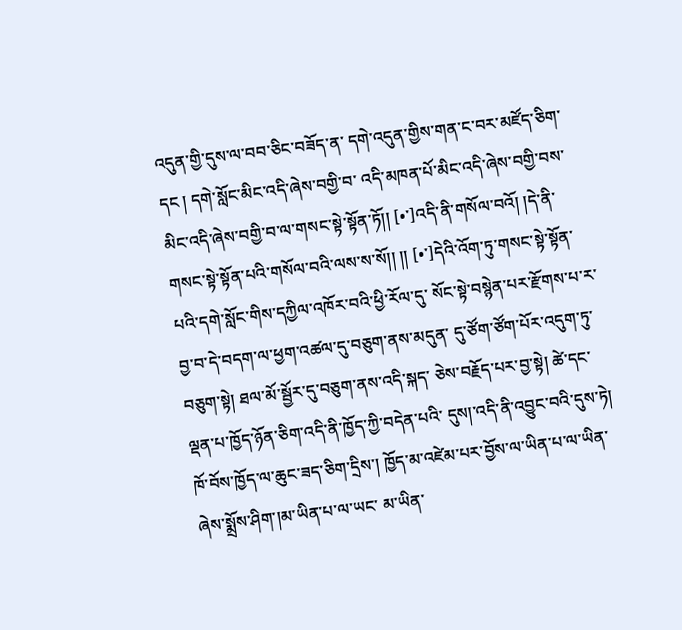འདུན་གྱི་དུས་ལ་བབ་ཅིང་བཟོད་ན་ དགེ་འདུན་གྱིས་གན་ང་བར་མཛོད་ཅིག་དང ། དགེ་སློང་མིང་འདི་ཞེས་བགྱི་བ་ འདི་མཁན་པོ་མིང་འདི་ཞེས་བགྱི་བས་མིང་འདི་ཞེས་བགྱི་བ་ལ་གསང་སྟེ་སྟོན་ཏོ།། [•་]འདི་ནི་གསོལ་བའོ། །དེ་ནི་གསང་སྟེ་སྟོན་པའི་གསོལ་བའི་ལས་ས་སོ།། །། [•་]དེའི་འོག་ཏུ་གསང་སྟེ་སྟོན་པའི་དགེ་སློང་གིས་དཀྱིལ་འཁོར་བའི་ཕྱི་རོལ་དུ་ སོང་སྟེ་བསྙེན་པར་རྫོགས་པ་ར་བྱ་བ་དེ་བདག་ལ་ཕྱག་འཚལ་དུ་བཅུག་ནས་མདུན་ དུ་ཙོག་ཙོག་པོར་འདུག་ཏུ་བཅུག་སྟེ། ཐལ་མོ་སྦྱོར་དུ་བཅུག་ནས་འདི་སྐད་ ཅེས་བརྗོད་པར་བྱ་སྟེ། ཚེ་དང་ལྡན་པ་ཁྱོད་ཉོན་ཅིག་འདི་ནི་ཁྱོད་ཀྱི་བདེན་པའི་ དུས།་འདི་ནི་འབྱུང་བའི་དུས་ཏེ། ཁོ་བོས་ཁྱོད་ལ་ཆུང་ཟད་ཅིག་དྲིས་། ཁྱོད་མ་འཛེམ་པར་བྱོས་ལ་ཡིན་པ་ལ་ཡིན་ཞེས་སྨྲོས་ཤིག་།མ་ཡིན་པ་ལ་ཡང་ མ་ཡིན་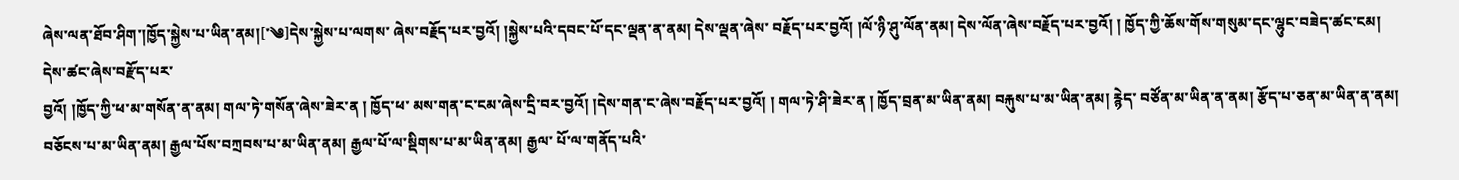ཞེས་ལན་ཐོབ་ཤིག་།ཁྱོད་སྐྱེས་པ་ཡིན་ནམ།[་༄]དེས་སྐྱེས་པ་ལགས་ ཞེས་བརྗོད་པར་བྱའོ། །སྐྱེས་པའི་དབང་པོ་དང་ལྡན་ན་ནམ། དེས་ལྡན་ཞེས་ བརྗོད་པར་བྱའོ། །ལོ་ཉི་ཤུ་ལོན་ནམ། དེས་ལོན་ཞེས་བརྗོད་པར་བྱའོ། ། ཁྱོད་ཀྱི་ཆོས་གོས་གསུམ་དང་ལྷུང་བཟེད་ཚང་ངམ། དེས་ཚང་ཞེས་བརྫོད་པར་
བྱའོ། །ཁྱོད་ཀྱི་ཕ་མ་གསོན་ན་ནམ། གལ་ཏེ་གསོན་ཞེས་ཟེར་ན ། ཁྱོད་ཕ་ མས་གན་ང་ངམ་ཞེས་དྲི་བར་བྱའོ། །དེས་གན་ང་ཞེས་བརྗོད་པར་བྱའོ། ། གལ་ཏེ་ཤི་ཟེར་ན ། ཁྱོད་བྲན་མ་ཡིན་ནམ། བརྐུས་པ་མ་ཡིན་ནམ། རྙེད་ བཙོན་མ་ཡིན་ན་ནམ། རྩོད་པ་ཅན་མ་ཡིན་ན་ནམ། བཅོངས་པ་མ་ཡིན་ནམ། རྒྱལ་པོས་བཀྲབས་པ་མ་ཡིན་ནམ། རྒྱལ་པོ་ལ་སྡིགས་པ་མ་ཡིན་ནམ། རྒྱལ་ པོ་ལ་གནོད་པའི་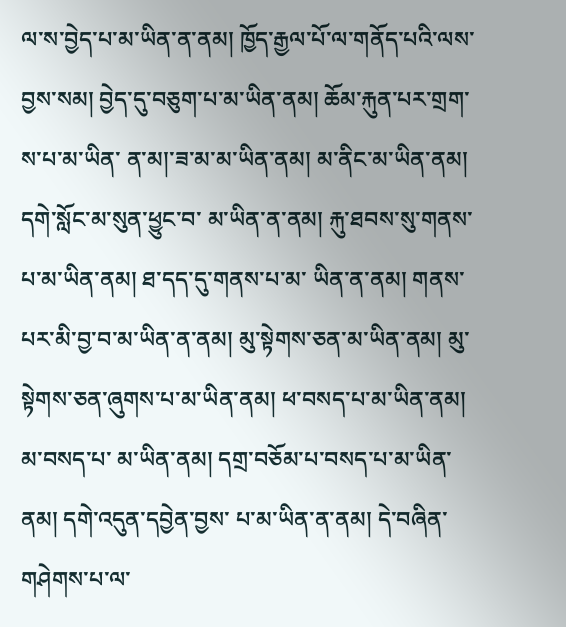ལ་ས་བྱེད་པ་མ་ཡིན་ན་ནམ། ཁྱོད་རྒྱལ་པོ་ལ་གནོད་པའི་ལས་ བྱས་སམ། བྱེད་དུ་བཅུག་པ་མ་ཡིན་ནམ། ཆོམ་རྐུན་པར་གྲག་ས་པ་མ་ཡིན་ ན་མ།་ཟ་མ་མ་ཡིན་ནམ། མ་ནིང་མ་ཡིན་ནམ། དགེ་སློང་མ་སུན་ཕྱུང་བ་ མ་ཡིན་ན་ནམ། རྐུ་ཐབས་སུ་གནས་པ་མ་ཡིན་ནམ། ཐ་དད་དུ་གནས་པ་མ་ ཡིན་ན་ནམ། གནས་པར་མི་བྱ་བ་མ་ཡིན་ན་ནམ། མུ་སྟེགས་ཅན་མ་ཡིན་ནམ། མུ་ སྟེགས་ཅན་ཞུགས་པ་མ་ཡིན་ནམ། ཕ་བསད་པ་མ་ཡིན་ནམ། མ་བསད་པ་ མ་ཡིན་ནམ། དགྲ་བཅོམ་པ་བསད་པ་མ་ཡིན་ནམ། དགེ་འདུན་དབྱེན་བྱས་ པ་མ་ཡིན་ན་ནམ། དེ་བཞིན་གཤེགས་པ་ལ་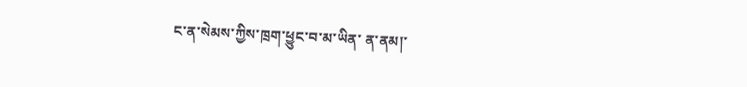ང་ན་སེམས་ཀྱིས་ཁྲག་ཕྱུང་བ་མ་ཡིན་ ན་ནམ།་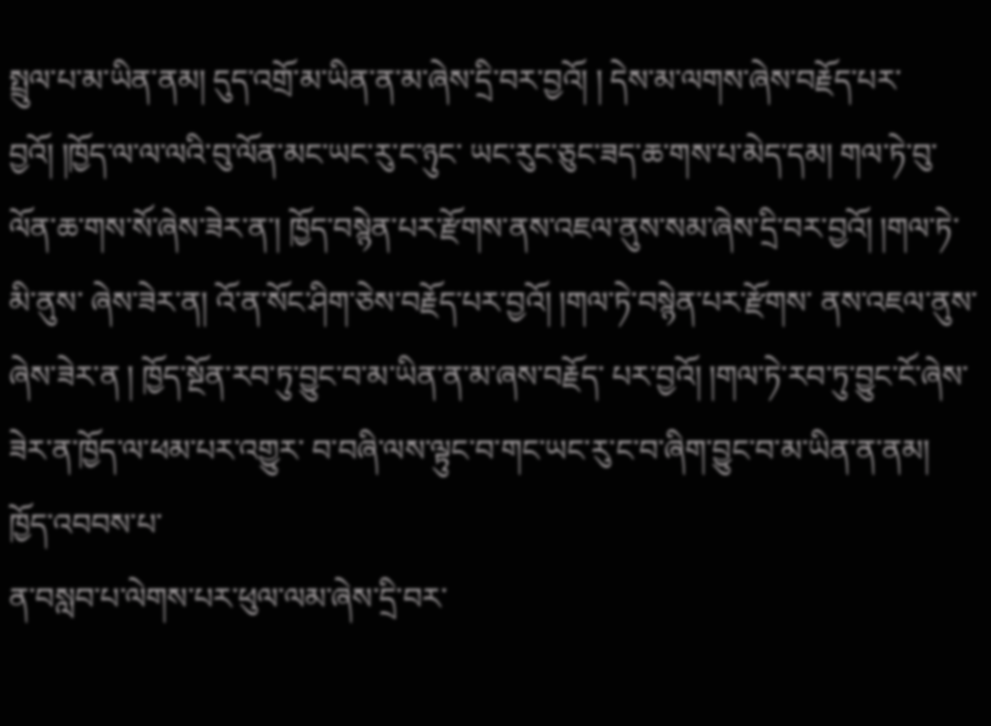སྤྲུལ་པ་མ་ཡིན་ནམ། དུད་འགྲོ་མ་ཡིན་ན་མ་ཞེས་དྲི་བར་བྱའོ། ། དེས་མ་ལགས་ཞེས་བརྗོད་པར་བྱའོ། །ཁྱོད་ལ་ལ་ལའི་བུ་ལོན་མང་ཡང་རུ་ང་ཉུང་ ཡང་རུང་ཅུང་ཟད་ཆ་གས་པ་མེད་དམ། གལ་ཏེ་བུ་ལོན་ཆ་གས་སོ་ཞེས་ཟེར་ན་། ཁྱོད་བསྙེན་པར་རྫོགས་ནས་འཇལ་ནུས་སམ་ཞེས་དྲི་བར་བྱའོ། །གལ་ཏེ་མི་ནུས་ ཞེས་ཟེར་ན། འོ་ན་སོང་ཤིག་ཅེས་བརྗོད་པར་བྱའོ། །གལ་ཏེ་བསྙེན་པར་རྫོགས་ ནས་འཇལ་ནུས་ཞེས་ཟེར་ན ། ཁྱོད་སྔོན་རབ་ཏུ་བྱུང་བ་མ་ཡིན་ན་མ་ཞས་བརྗོད་ པར་བྱའོ། །གལ་ཏེ་རབ་ཏུ་བྱུང་ངོ་ཞེས་ཟེར་ན་ཁྱོད་ལ་ཕམ་པར་འགྱུར་ བ་བཞི་ལས་ལྟུང་བ་གང་ཡང་རུ་ང་བ་ཞིག་བྱུང་བ་མ་ཡིན་ན་ནམ། ཁྱོད་འབབས་པ་
ན་བསླབ་པ་ལེགས་པར་ཕུལ་ལམ་ཞེས་དྲི་བར་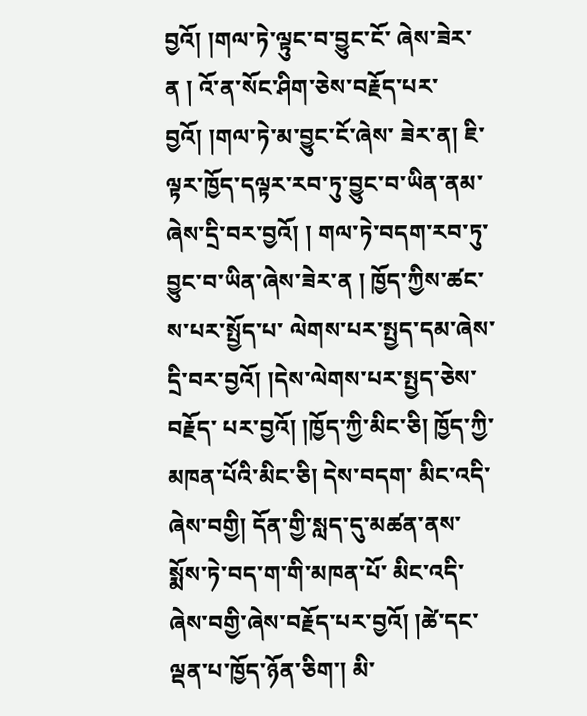བྱའོ། །གལ་ཏེ་ལྟུང་བ་བྱུང་ངོ་ ཞེས་ཟེར་ན ། འོ་ན་སོང་ཤིག་ཅེས་བརྗོད་པར་བྱའོ། །གལ་ཏེ་མ་བྱུང་ངོ་ཞེས་ ཟེར་ན། ཇི་ལྟར་ཁྱོད་དལྟར་རབ་ཏུ་བྱུང་བ་ཡིན་ནམ་ཞེས་དྲི་བར་བྱའོ། ། གལ་ཏེ་བདག་རབ་ཏུ་བྱུང་བ་ཡིན་ཞེས་ཟེར་ན ། ཁྱོད་ཀྱིས་ཚང་ས་པར་སྤྱོད་པ་ ལེགས་པར་སྤྱད་དམ་ཞེས་དྲི་བར་བྱའོ། །དེས་ལེགས་པར་སྤྱད་ཅེས་བརྗོད་ པར་བྱའོ། །ཁྱོད་ཀྱི་མིང་ཅི། ཁྱོད་ཀྱི་མཁན་པོའི་མིང་ཅི། དེས་བདག་ མིང་འདི་ཞེས་བགྱི། དོན་གྱི་སླད་དུ་མཚན་ནས་སྨོས་ཏེ་བད་ག་གི་མཁན་པོ་ མིང་འདི་ཞེས་བགྱི་ཞེས་བརྗོད་པར་བྱའོ། །ཚེ་དང་ལྡན་པ་ཁྱོད་ཉོན་ཅིག་། མི་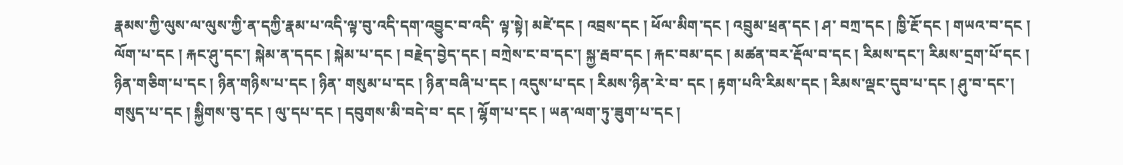རྣམས་ཀྱི་ལུས་ལ་ལུས་ཀྱི་ན་དཀྱི་རྣམ་པ་འདི་ལྟ་བུ་འདི་དག་འབྱུང་བ་འདི་ ལྟ་སྟེ། མཛེ་དང ། འབྲས་དང ། ཕོལ་མིག་དང ། འབྲུམ་ཕྲན་དང ། ཤ་ བཀྲ་དང ། ཁྱི་རྔོ་དང ། གཡའ་བ་དང ། ལོག་པ་དང ། རྐང་ཤུ་དང་། སྐེམ་ན་དདང ། སྐེམ་པ་དང ། བརྗེད་བྱེད་དང ། བཀྲེས་ང་བ་དང་། སྐྱ་རྦབ་དང ། རྐང་བམ་དང ། མཚན་བར་རྡོལ་བ་དང ། རིམས་དང་། རིམས་དྲག་པོ་དང ། ཉིན་གཅིག་པ་དང ། ཉིན་གཉིས་པ་དང ། ཉིན་ གསུམ་པ་དང ། ཉིན་བཞི་པ་དང ། འདུས་པ་དང ། རིམས་ཉིན་རེ་བ་ དང ། རྟག་པའི་རིམས་དང ། རིམས་ལྡང་དུབ་པ་དང ། ཤུ་བ་དང་། གསུད་པ་དང ། སྐྱིགས་བུ་དང ། ལུ་དཔ་དང ། དབུགས་མི་བདེ་བ་ དང ། ལྷོག་པ་དང ། ཡན་ལག་ཏུ་ཟུག་པ་དང །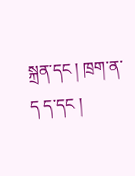སྐྲན་དང ། ཁྲག་ན་ད ད་དང །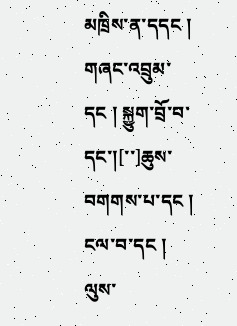མཁྲིས་ན་དདང ། གཞང་འབྲུམ་དང ། སྐྱུག་བྲོ་བ་དང་།[་་]ཆུས་ བགགས་པ་དང ། ངལ་བ་དང ། ལུས་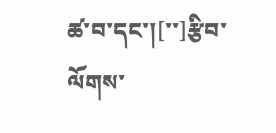ཚ་བ་དང་།[་་]རྩིབ་ལོགས་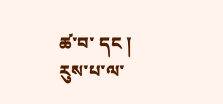ཚ་བ་ དང ། རུས་པ་ལ་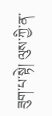ཟུག་པ་སྟེ། ལུས་ཀྱི་ན་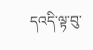དའདི་ལྟ་བུ་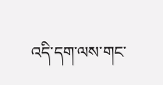འདི་དག་ལས་གང་